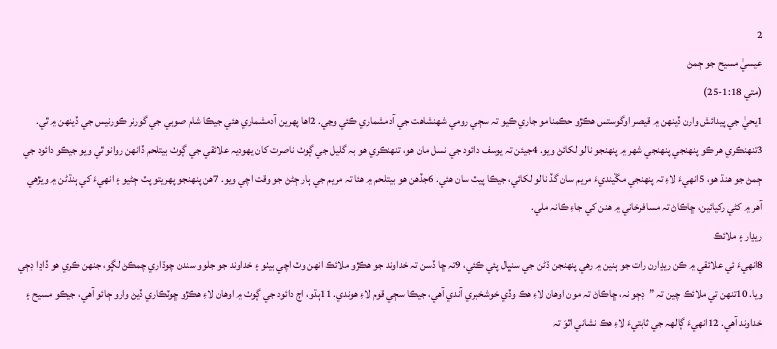2
عيسيٰ مسيح جو ڄمڻ
(متي 1:18-25)
1يحيٰ جي پيدائش وارن ڏينهن ۾ قيصر اوگوستس هڪڙو حڪمنامو جاري ڪيو تہ سڄي رومي شهنشاهت جي آدمشماري ڪئي وڃي. 2اها پهرين آدمشماري هئي جيڪا شام صوبي جي گورنر ڪورنيس جي ڏينهن ۾ ٿي. 3تنهنڪري هر ڪو پنهنجي پنهنجي شهر ۾ پنهنجو نالو لکائڻ ويو. 4جيئن تہ يوسف دائود جي نسل مان هو، تنهنڪري هو بہ گليل جي ڳوٺ ناصرت کان يهوديہ علائقي جي ڳوٺ بيتلحم ڏانهن روانو ٿي ويو جيڪو دائود جي ڄمڻ جو هنڌ هو، 5انهيءَ لاءِ تہ پنهنجي مڱينديءَ مريم سان گڏ نالو لکائي، جيڪا پيٽ سان هئي. 6جڏهن هو بيتلحم ۾ هئا تہ مريم جي ٻار ڄڻڻ جو وقت اچي ويو. 7هن پنهنجو پهريتو پٽ ڄڻيو ۽ انهيءَ کي ٻنڌڻن ۾ ويڙهي آهر ۾ کڻي رکيائين، ڇاڪاڻ تہ مسافرخاني ۾ هنن کي جاءِ ڪانہ ملي.
ريڍار ۽ ملائڪ
8انهيءَ ئي علائقي ۾ ڪن ريڍارن رات جو ٻنين ۾ رهي پنهنجن ڌڻن جي سنڀال پئي ڪئي، 9تہ ڇا ڏسن تہ خداوند جو هڪڙو ملائڪ انهن وٽ اچي بيٺو ۽ خداوند جو جلوو سندن چوڌاري چمڪڻ لڳو، جنهن ڪري هو ڏاڍا ڊڄي ويا. 10تنهن تي ملائڪ چين تہ ”ڊڄو نہ، ڇاڪاڻ تہ مون اوهان لاءِ هڪ وڏي خوشخبري آندي آهي، جيڪا سڄي قوم لاءِ هوندي. 11ٻڌو، اڄ دائود جي ڳوٺ ۾ اوهان لاءِ هڪڙو ڇوٽڪاري ڏيڻ وارو ڄائو آهي، جيڪو مسيح ۽ خداوند آهي. 12انهيءَ ڳالهہ جي ثابتيءَ لاءِ هڪ نشاني اٿوَ تہ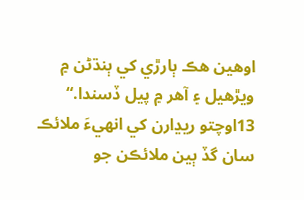اوهين هڪ ٻارڙي کي ٻنڌڻن ۾ ويڙهيل ۽ آهر ۾ پيل ڏسندا.“
13اوچتو ريڍارن کي انهيءَ ملائڪ سان گڏ ٻين ملائڪن جو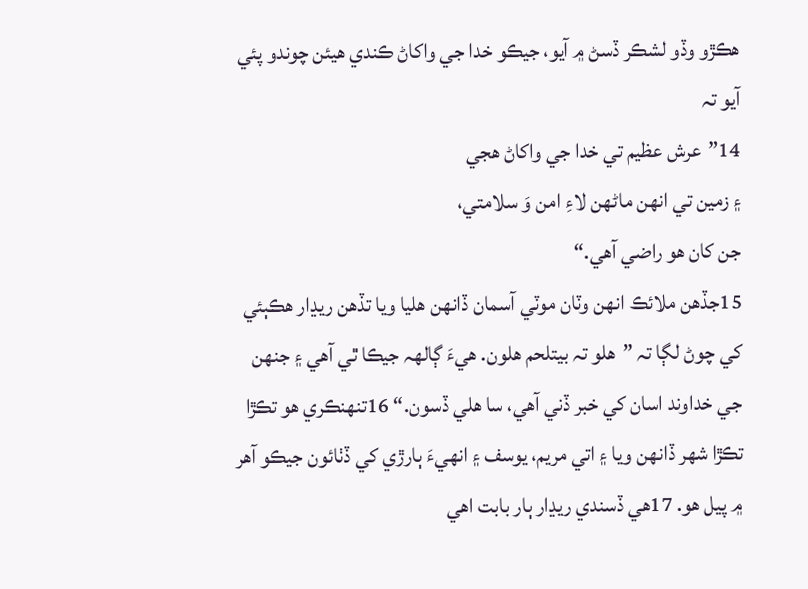هڪڙو وڏو لشڪر ڏسڻ ۾ آيو، جيڪو خدا جي واکاڻ ڪندي هيئن چوندو پئي آيو تہ
14”عرش عظيم تي خدا جي واکاڻ هجي
۽ زمين تي انهن ماڻهن لاءِ امن وَ سلامتي،
جن کان هو راضي آهي.“
15جڏهن ملائڪ انهن وٽان موٽي آسمان ڏانهن هليا ويا تڏهن ريڍار هڪٻئي کي چوڻ لڳا تہ ”هلو تہ بيتلحم هلون. هيءَ ڳالهہ جيڪا ٿي آهي ۽ جنهن جي خداوند اسان کي خبر ڏني آهي، سا هلي ڏسون.“ 16تنهنڪري هو تڪڙا تڪڙا شهر ڏانهن ويا ۽ اتي مريم، يوسف ۽ انهيءَ ٻارڙي کي ڏٺائون جيڪو آهر ۾ پيل هو. 17هي ڏسندي ريڍار ٻار بابت اهي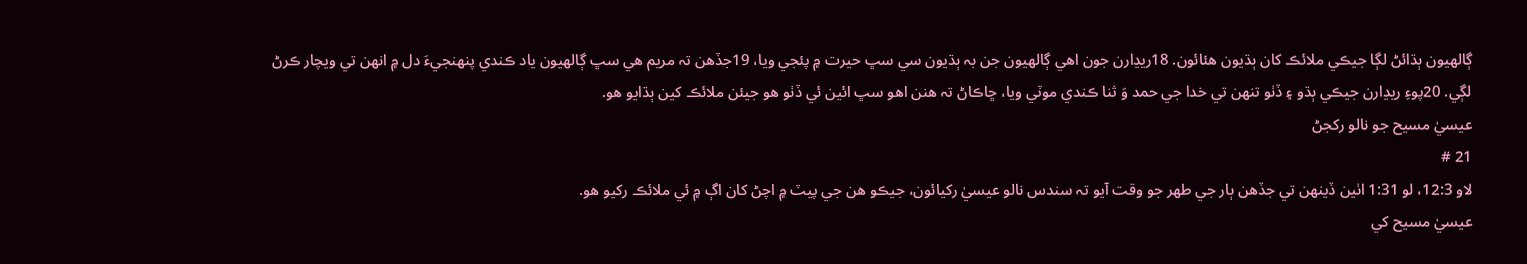ڳالهيون ٻڌائڻ لڳا جيڪي ملائڪ کان ٻڌيون هئائون. 18ريڍارن جون اهي ڳالهيون جن بہ ٻڌيون سي سڀ حيرت ۾ پئجي ويا، 19جڏهن تہ مريم هي سڀ ڳالهيون ياد ڪندي پنهنجيءَ دل ۾ انهن تي ويچار ڪرڻ لڳي. 20پوءِ ريڍارن جيڪي ٻڌو ۽ ڏٺو تنهن تي خدا جي حمد وَ ثنا ڪندي موٽي ويا، ڇاڪاڻ تہ هنن اهو سڀ ائين ئي ڏٺو هو جيئن ملائڪ کين ٻڌايو هو.
عيسيٰ مسيح جو نالو رکجڻ
21 #
لاو 12:3، لو 1:31 اٺين ڏينهن تي جڏهن ٻار جي طهر جو وقت آيو تہ سندس نالو عيسيٰ رکيائون، جيڪو هن جي پيٽ ۾ اچڻ کان اڳ ۾ ئي ملائڪ رکيو هو.
عيسيٰ مسيح کي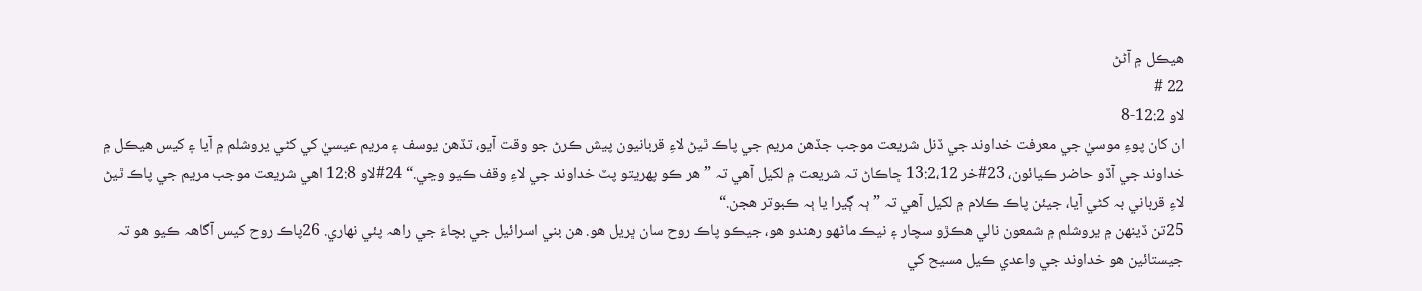هيڪل ۾ آڻڻ
22 #
لاو 12:2-8
ان کان پوءِ موسيٰ جي معرفت خداوند جي ڏنل شريعت موجب جڏهن مريم جي پاڪ ٿيڻ لاءِ قربانيون پيش ڪرڻ جو وقت آيو، تڏهن يوسف ۽ مريم عيسيٰ کي کڻي يروشلم ۾ آيا ۽ کيس هيڪل ۾ خداوند جي آڏو حاضر ڪيائون، 23#خر 13:2،12 ڇاڪاڻ تہ شريعت ۾ لکيل آهي تہ ”هر ڪو پهريتو پٽ خداوند جي لاءِ وقف ڪيو وڃي.“ 24#لاو 12:8 اهي شريعت موجب مريم جي پاڪ ٿيڻ لاءِ قرباني بہ کڻي آيا، جيئن پاڪ ڪلام ۾ لکيل آهي تہ ”ٻہ ڳيرا يا ٻہ ڪبوتر هجن.“
25تن ڏينهن ۾ يروشلم ۾ شمعون نالي هڪڙو سچار ۽ نيڪ ماڻهو رهندو هو، جيڪو پاڪ روح سان ڀريل هو. هن بني اسرائيل جي بچاءَ جي راهہ پئي نهاري. 26پاڪ روح کيس آگاهہ ڪيو هو تہ جيستائين هو خداوند جي واعدي ڪيل مسيح کي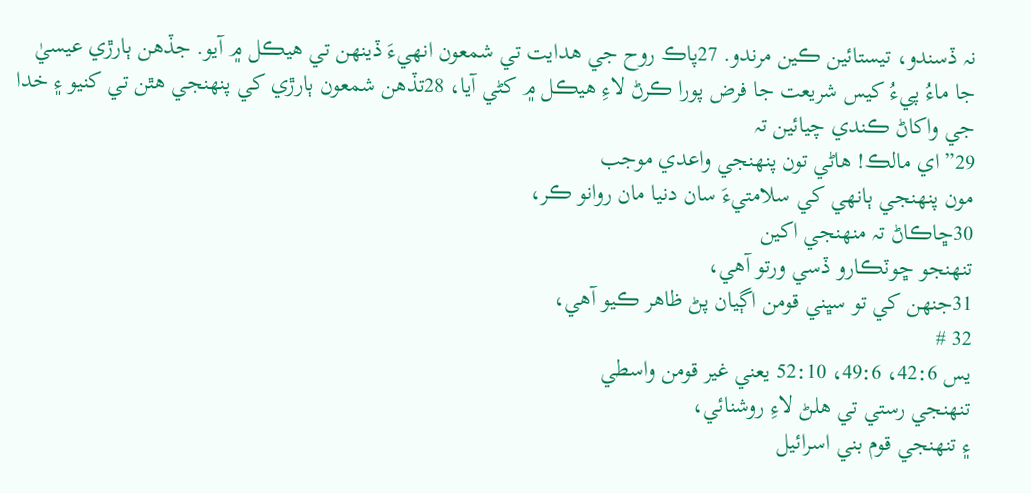نہ ڏسندو، تيستائين ڪين مرندو. 27پاڪ روح جي هدايت تي شمعون انهيءَ ڏينهن تي هيڪل ۾ آيو. جڏهن ٻارڙي عيسيٰ جا ماءُ پيءُ کيس شريعت جا فرض پورا ڪرڻ لاءِ هيڪل ۾ کڻي آيا، 28تڏهن شمعون ٻارڙي کي پنهنجي هٿن تي کنيو ۽ خدا جي واکاڻ ڪندي چيائين تہ
29”اي مالڪ! هاڻي تون پنهنجي واعدي موجب
مون پنهنجي ٻانهي کي سلامتيءَ سان دنيا مان روانو ڪر،
30ڇاڪاڻ تہ منهنجي اکين
تنهنجو ڇوٽڪارو ڏسي ورتو آهي،
31جنهن کي تو سڀني قومن اڳيان پڻ ظاهر ڪيو آهي،
32 #
يس 42:6، 49:6، 52:10 يعني غير قومن واسطي
تنهنجي رستي تي هلڻ لاءِ روشنائي،
۽ تنهنجي قوم بني اسرائيل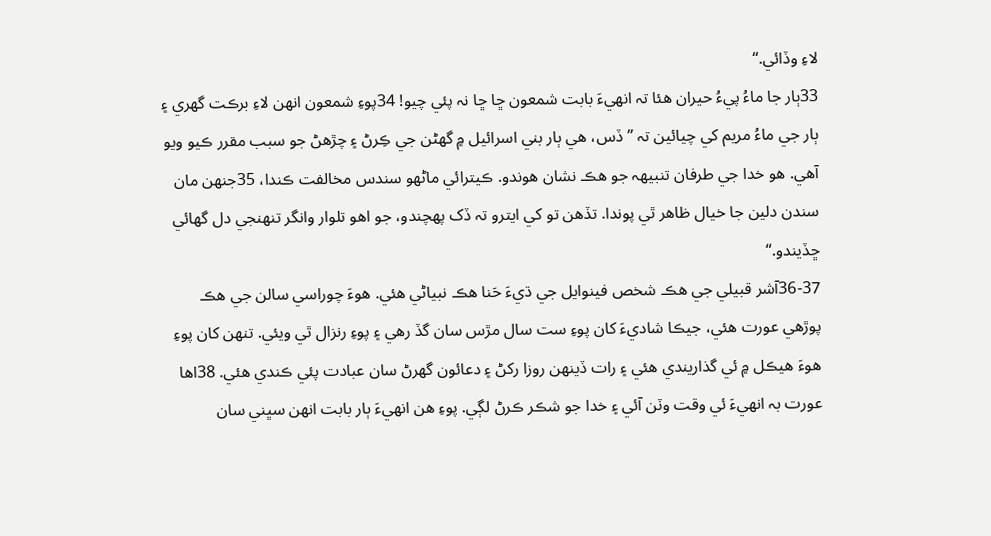لاءِ وڏائي.“
33ٻار جا ماءُ پيءُ حيران هئا تہ انهيءَ بابت شمعون ڇا ڇا نہ پئي چيو! 34پوءِ شمعون انهن لاءِ برڪت گھري ۽ ٻار جي ماءُ مريم کي چيائين تہ ”ڏس، هي ٻار بني اسرائيل ۾ گھڻن جي ڪِرڻ ۽ چڙهڻ جو سبب مقرر ڪيو ويو آهي. هو خدا جي طرفان تنبيهہ جو هڪ نشان هوندو. ڪيترائي ماڻهو سندس مخالفت ڪندا، 35جنهن مان سندن دلين جا خيال ظاهر ٿي پوندا. تڏهن تو کي ايترو تہ ڏک پهچندو، جو اهو تلوار وانگر تنهنجي دل گھائي ڇڏيندو.“
36-37آشر قبيلي جي هڪ شخص فينوايل جي ڌيءَ حَنا هڪ نبياڻي هئي. هوءَ چوراسي سالن جي هڪ پوڙهي عورت هئي، جيڪا شاديءَ کان پوءِ ست سال مڙس سان گڏ رهي ۽ پوءِ رنزال ٿي ويئي. تنهن کان پوءِ هوءَ هيڪل ۾ ئي گذاريندي هئي ۽ رات ڏينهن روزا رکڻ ۽ دعائون گھرڻ سان عبادت پئي ڪندي هئي. 38اها عورت بہ انهيءَ ئي وقت وٽن آئي ۽ خدا جو شڪر ڪرڻ لڳي. پوءِ هن انهيءَ ٻار بابت انهن سڀني سان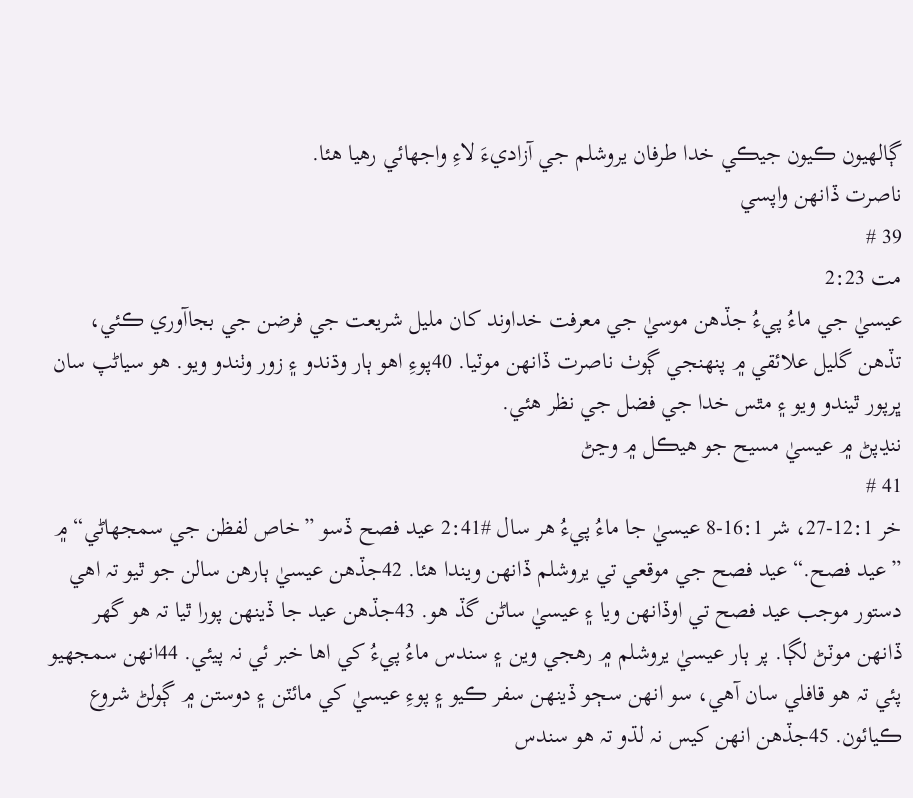ڳالهيون ڪيون جيڪي خدا طرفان يروشلم جي آزاديءَ لاءِ واجھائي رهيا هئا.
ناصرت ڏانهن واپسي
39 #
مت 2:23
عيسيٰ جي ماءُ پيءُ جڏهن موسيٰ جي معرفت خداوند کان مليل شريعت جي فرضن جي بجاآوري ڪئي، تڏهن گليل علائقي ۾ پنهنجي ڳوٺ ناصرت ڏانهن موٽيا. 40پوءِ اهو ٻار وڌندو ۽ زور وٺندو ويو. هو سياڻپ سان ڀرپور ٿيندو ويو ۽ مٿس خدا جي فضل جي نظر هئي.
ننڍپڻ ۾ عيسيٰ مسيح جو هيڪل ۾ وڃڻ
41 #
خر 12:1-27، شر 16:1-8 عيسيٰ جا ماءُ پيءُ هر سال #2:41 عيد فصح ڏسو ”خاص لفظن جي سمجھاڻي“ ۾ ”عيد فصح.“عيد فصح جي موقعي تي يروشلم ڏانهن ويندا هئا. 42جڏهن عيسيٰ ٻارهن سالن جو ٿيو تہ اهي دستور موجب عيد فصح تي اوڏانهن ويا ۽ عيسيٰ ساڻن گڏ هو. 43جڏهن عيد جا ڏينهن پورا ٿيا تہ هو گھر ڏانهن موٽڻ لڳا. پر ٻار عيسيٰ يروشلم ۾ رهجي وين ۽ سندس ماءُ پيءُ کي اها خبر ئي نہ پيئي. 44انهن سمجھيو پئي تہ هو قافلي سان آهي، سو انهن سڄو ڏينهن سفر ڪيو ۽ پوءِ عيسيٰ کي مائٽن ۽ دوستن ۾ ڳولڻ شروع ڪيائون. 45جڏهن انهن کيس نہ لڌو تہ هو سندس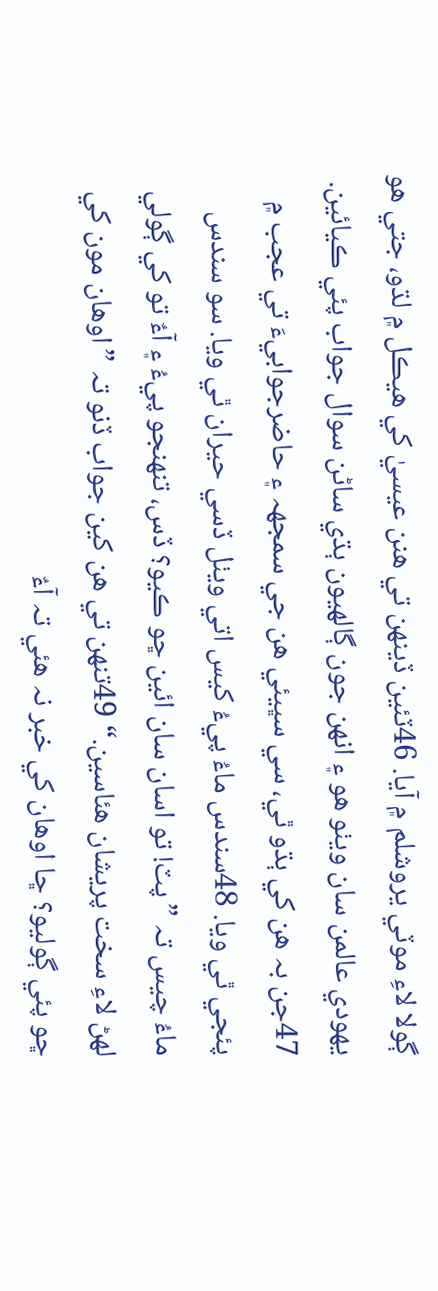ڳولا لاءِ موٽي يروشلم ۾ آيا. 46ٽئين ڏينهن تي هنن عيسيٰ کي هيڪل ۾ لڌو، جتي هو يهودي عالمن سان ويٺو هو ۽ انهن جون ڳالهيون ٻڌي ساڻن سوال جواب پئي ڪيائين. 47جن بہ هن کي ٻڌو ٿي، سي سڀيئي هن جي سمجھہ ۽ حاضرجوابيءَ تي عجب ۾ پئجي ٿي ويا. 48سندس ماءُ پيءُ کيس اتي ويٺل ڏسي حيران ٿي ويا. سو سندس ماءُ چيس تہ ”پٽ! تو اسان سان ائين ڇو ڪيو؟ ڏس، تنهنجو پيءُ ۽ آءٌ تو کي ڳولي لهڻ لاءِ سخت پريشان هئاسين.“ 49تنهن تي هن کين جواب ڏنو تہ ”اوهان مون کي ڇو پئي ڳوليو؟ ڇا اوهان کي خبر نہ هئي تہ آءٌ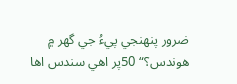ضرور پنهنجي پيءُ جي گھر ۾ هوندس؟“ 50پر اهي سندس اها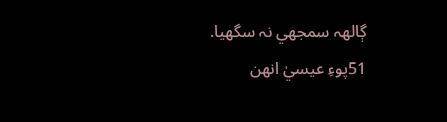ڳالهہ سمجھي نہ سگھيا.
51پوءِ عيسيٰ انهن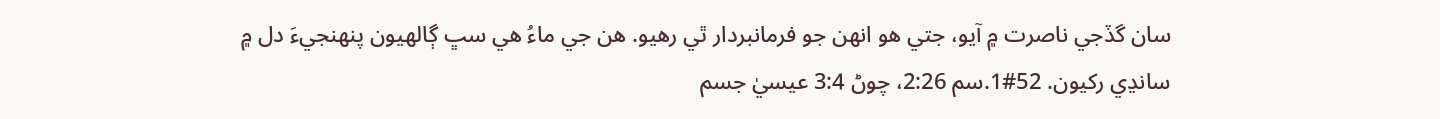سان گڏجي ناصرت ۾ آيو، جتي هو انهن جو فرمانبردار ٿي رهيو. هن جي ماءُ هي سڀ ڳالهيون پنهنجيءَ دل ۾ سانڍي رکيون. 52#1.سم 2:26، چوڻ 3:4 عيسيٰ جسم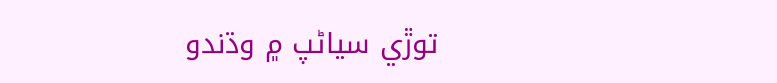توڙي سياڻپ ۾ وڌندو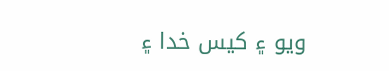ويو ۽ کيس خدا ۽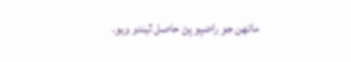ماڻهن جو راضپو پڻ حاصل ٿيندو ويو.